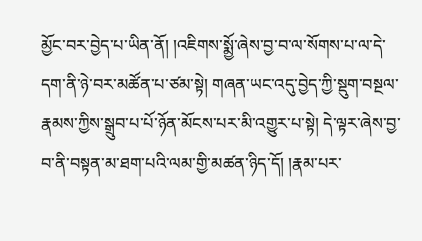མྱོང་བར་བྱེད་པ་ཡིན་ནོ། །འཇིགས་སྨྱོ་ཞེས་བྱ་བ་ལ་སོགས་པ་ལ་དེ་དག་ནི་ཉེ་བར་མཚོན་པ་ཙམ་སྟེ། གཞན་ཡང་འདུ་བྱེད་ཀྱི་སྡུག་བསྔལ་རྣམས་ཀྱིས་སྒྲུབ་པ་པོ་ཉོན་མོངས་པར་མི་འགྱུར་པ་སྟེ། དེ་ལྟར་ཞེས་བྱ་བ་ནི་བསྟན་མ་ཐག་པའི་ལམ་གྱི་མཚན་ཉིད་དོ། །རྣམ་པར་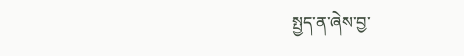སྤྱད་ན་ཞེས་བྱ་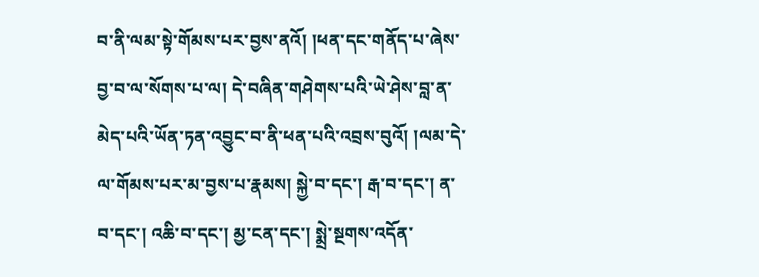བ་ནི་ལམ་སྟེ་གོམས་པར་བྱས་ནའོ། །ཕན་དང་གནོད་པ་ཞེས་བྱ་བ་ལ་སོགས་པ་ལ། དེ་བཞིན་གཤེགས་པའི་ཡེ་ཤེས་བླ་ན་མེད་པའི་ཡོན་ཏན་འབྱུང་བ་ནི་ཕན་པའི་འབྲས་བུའོ། །ལམ་དེ་ལ་གོམས་པར་མ་བྱས་པ་རྣམས། སྐྱེ་བ་དང་། རྒ་བ་དང་། ན་བ་དང་། འཆི་བ་དང་། མྱ་ངན་དང་། སྨྲེ་སྔགས་འདོན་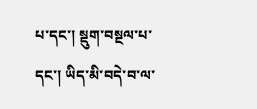པ་དང་། སྡུག་བསྔལ་པ་དང་། ཡིད་མི་བདེ་བ་ལ་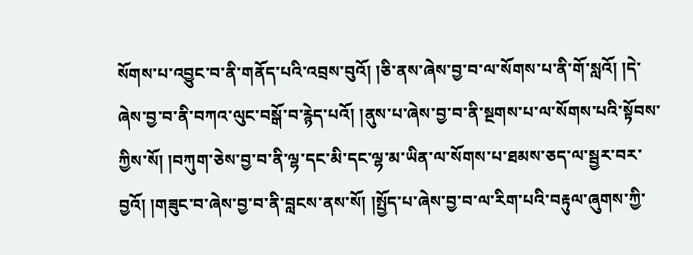སོགས་པ་འབྱུང་བ་ནི་གནོད་པའི་འབྲས་བུའོ། །ཅི་ནས་ཞེས་བྱ་བ་ལ་སོགས་པ་ནི་གོ་སླའོ། །དེ་ཞེས་བྱ་བ་ནི་བཀའ་ལུང་བསྒོ་བ་རྙེད་པའོ། །ནུས་པ་ཞེས་བྱ་བ་ནི་སྔགས་པ་ལ་སོགས་པའི་སྟོབས་ཀྱིས་སོ། །བཀུག་ཅེས་བྱ་བ་ནི་ལྷ་དང་མི་དང་ལྷ་མ་ཡིན་ལ་སོགས་པ་ཐམས་ཅད་ལ་སྦྱར་བར་བྱའོ། །གཟུང་བ་ཞེས་བྱ་བ་ནི་བླངས་ནས་སོ། །སྤྱོད་པ་ཞེས་བྱ་བ་ལ་རིག་པའི་བརྟུལ་ཞུགས་ཀྱི་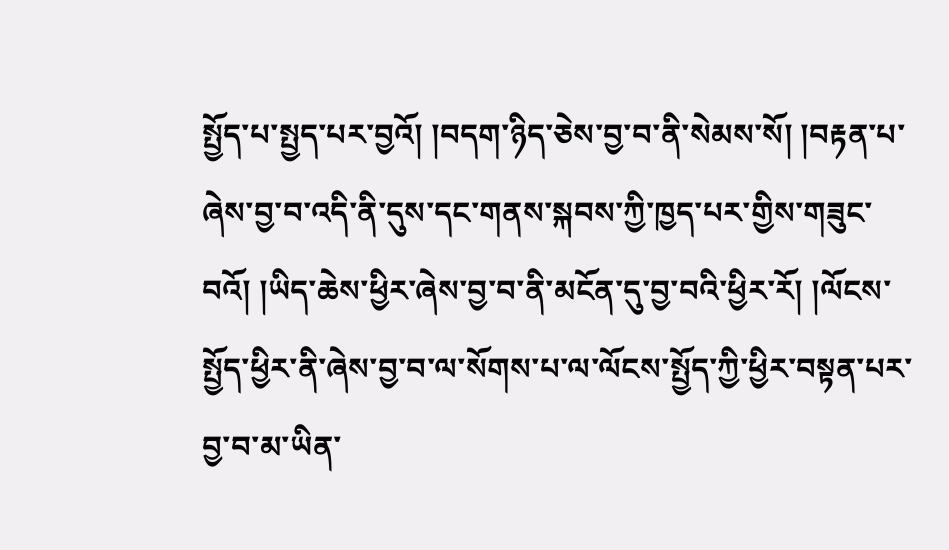སྤྱོད་པ་སྤྱད་པར་བྱའོ། །བདག་ཉིད་ཅེས་བྱ་བ་ནི་སེམས་སོ། །བརྟན་པ་ཞེས་བྱ་བ་འདི་ནི་དུས་དང་གནས་སྐབས་ཀྱི་ཁྱད་པར་གྱིས་གཟུང་བའོ། །ཡིད་ཆེས་ཕྱིར་ཞེས་བྱ་བ་ནི་མངོན་དུ་བྱ་བའི་ཕྱིར་རོ། །ལོངས་སྤྱོད་ཕྱིར་ནི་ཞེས་བྱ་བ་ལ་སོགས་པ་ལ་ལོངས་སྤྱོད་ཀྱི་ཕྱིར་བསྟན་པར་བྱ་བ་མ་ཡིན་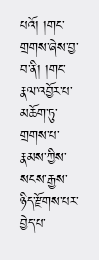པའོ། །གང་གྲགས་ཞེས་བྱ་བ་ནི། །གང་རྣལ་འབྱོར་པ་མཆོག་ཏུ་གྲགས་པ་རྣམས་ཀྱིས་སངས་རྒྱས་ཉིད་རྫོགས་པར་བྱེད་པ་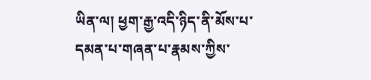ཡིན་ལ། ཕྱག་རྒྱ་འདི་ཉིད་ནི་མོས་པ་དམན་པ་གཞན་པ་རྣམས་ཀྱིས་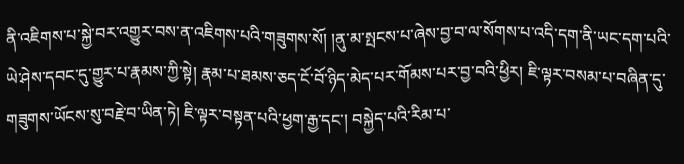ནི་འཇིགས་པ་སྐྱེ་བར་འགྱུར་བས་ན་འཇིགས་པའི་གཟུགས་སོ། །ནུ་མ་སྤངས་པ་ཞེས་བྱ་བ་ལ་སོགས་པ་འདི་དག་ནི་ཡང་དག་པའི་ཡེ་ཤེས་དབང་དུ་གྱུར་པ་རྣམས་ཀྱི་སྟེ། རྣམ་པ་ཐམས་ཅད་ངོ་བོ་ཉིད་མེད་པར་གོམས་པར་བྱ་བའི་ཕྱིར། ཇི་ལྟར་བསམ་པ་བཞིན་དུ་གཟུགས་ཡོངས་སུ་བརྗེ་བ་ཡིན་ཏེ། ཇི་ལྟར་བསྟན་པའི་ཕྱག་རྒྱ་དང་། བསྐྱེད་པའི་རིམ་པ་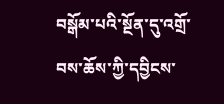བསྒོམ་པའི་སྔོན་དུ་འགྲོ་བས་ཆོས་ཀྱི་དབྱིངས་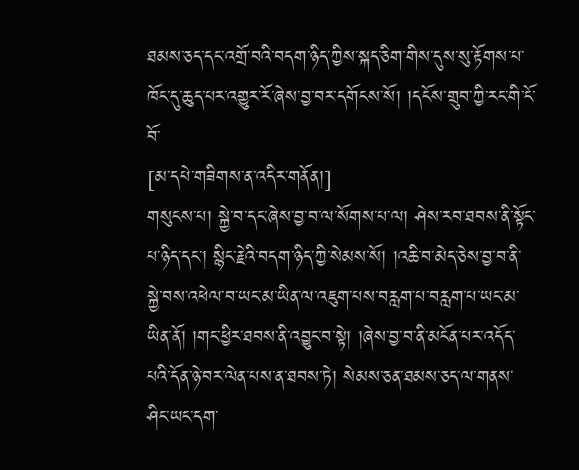ཐམས་ཅད་དང་འགྲོ་བའི་བདག་ཉིད་ཀྱིས་སྐད་ཅིག་གིས་དུས་སུ་རྟོགས་པ་ཁོང་དུ་ཆུད་པར་འགྱུར་རོ་ཞེས་བྱ་བར་དགོངས་སོ། །དངོས་གྲུབ་ཀྱི་རང་གི་ངོ་བོ་
[མ་དཔེ་གཟིགས་ན་འདིར་གནོན།]
གསུངས་པ། སྐྱེ་བ་དང་ཞེས་བྱ་བ་ལ་སོགས་པ་ལ། ཤེས་རབ་ཐབས་ནི་སྟོང་པ་ཉིད་དང་། སྙིང་རྗེའི་བདག་ཉིད་ཀྱི་སེམས་སོ། །འཆི་བ་མེད་ཅེས་བྱ་བ་ནི་སྐྱེ་བས་འཕེལ་བ་ཡང་མ་ཡིན་ལ་འཇུག་པས་བརླག་པ་བརླག་པ་ཡང་མ་ཡིན་ནོ། །གང་ཕྱིར་ཐབས་ནི་འབྱུང་བ་སྟེ། །ཞེས་བྱ་བ་ནི་མངོན་པར་འདོད་པའི་དོན་ཉེ་བར་ལེན་པས་ན་ཐབས་ཏེ། སེམས་ཅན་ཐམས་ཅད་ལ་གནས་ཤིང་ཡང་དག་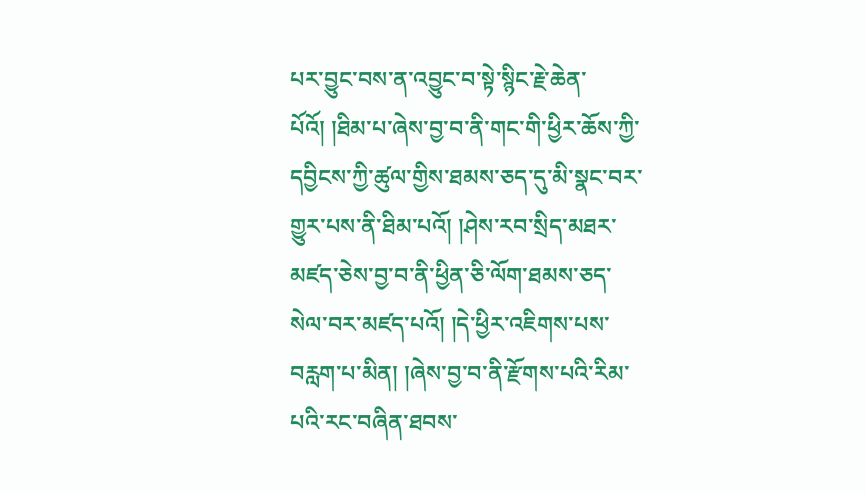པར་བྱུང་བས་ན་འབྱུང་བ་སྟེ་སྙིང་རྗེ་ཆེན་པོའོ། །ཐིམ་པ་ཞེས་བྱ་བ་ནི་གང་གི་ཕྱིར་ཆོས་ཀྱི་དབྱིངས་ཀྱི་ཚུལ་གྱིས་ཐམས་ཅད་དུ་མི་སྣང་བར་གྱུར་པས་ནི་ཐིམ་པའོ། །ཤེས་རབ་སྲིད་མཐར་མཛད་ཅེས་བྱ་བ་ནི་ཕྱིན་ཅི་ལོག་ཐམས་ཅད་སེལ་བར་མཛད་པའོ། །དེ་ཕྱིར་འཇིགས་པས་བརླག་པ་མིན། །ཞེས་བྱ་བ་ནི་རྫོགས་པའི་རིམ་པའི་རང་བཞིན་ཐབས་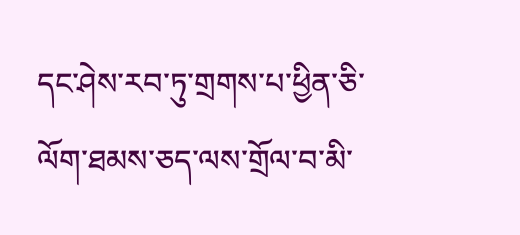དང་ཤེས་རབ་ཏུ་གྲགས་པ་ཕྱིན་ཅི་ལོག་ཐམས་ཅད་ལས་གྲོལ་བ་མི་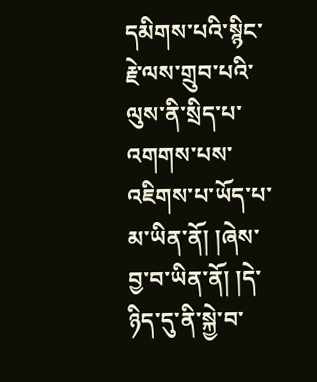དམིགས་པའི་སྙིང་རྗེ་ལས་གྲུབ་པའི་ལུས་ནི་སྲིད་པ་འགགས་པས་འཇིགས་པ་ཡོད་པ་མ་ཡིན་ནོ། །ཞེས་བྱ་བ་ཡིན་ནོ། །དེ་ཉིད་དུ་ནི་སྐྱེ་བ་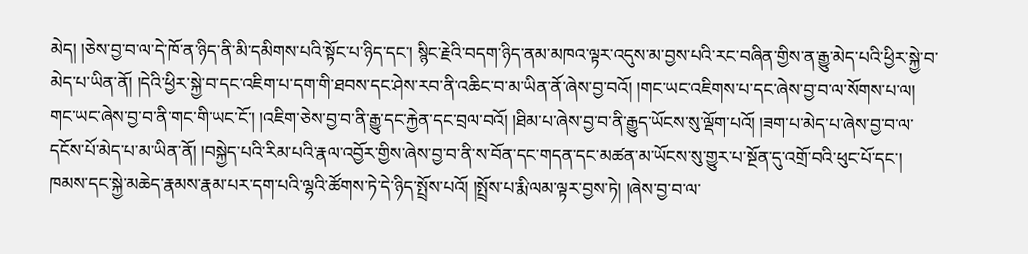མེད། །ཅེས་བྱ་བ་ལ་དེ་ཁོ་ན་ཉིད་ནི་མི་དམིགས་པའི་སྟོང་པ་ཉིད་དང་། སྙིང་རྗེའི་བདག་ཉིད་ནམ་མཁའ་ལྟར་འདུས་མ་བྱས་པའི་རང་བཞིན་གྱིས་ན་རྒྱུ་མེད་པའི་ཕྱིར་སྐྱེ་བ་མེད་པ་ཡིན་ནོ། །དེའི་ཕྱིར་སྐྱེ་བ་དང་འཇིག་པ་དག་གི་ཐབས་དང་ཤེས་རབ་ནི་འཆིང་བ་མ་ཡིན་ནོ་ཞེས་བྱ་བའོ། །གང་ཡང་འཇིགས་པ་དང་ཞེས་བྱ་བ་ལ་སོགས་པ་ལ། གང་ཡང་ཞེས་བྱ་བ་ནི་གང་གི་ཡང་ངོ་། །འཇིག་ཅེས་བྱ་བ་ནི་རྒྱུ་དང་རྐྱེན་དང་བྲལ་བའོ། །ཐིམ་པ་ཞེས་བྱ་བ་ནི་རྒྱུད་ཡོངས་སུ་ལྡོག་པའོ། །ཟག་པ་མེད་པ་ཞེས་བྱ་བ་ལ་དངོས་པོ་མེད་པ་མ་ཡིན་ནོ། །བསྐྱེད་པའི་རིམ་པའི་རྣལ་འབྱོར་གྱིས་ཞེས་བྱ་བ་ནི་ས་བོན་དང་གདན་དང་མཚན་མ་ཡོངས་སུ་གྱུར་པ་སྔོན་དུ་འགྲོ་བའི་ཕུང་པོ་དང་། ཁམས་དང་སྐྱེ་མཆེད་རྣམས་རྣམ་པར་དག་པའི་ལྷའི་ཚོགས་ཏེ་དེ་ཉིད་སྤྲོས་པའོ། །སྤྲོས་པ་རྨི་ལམ་ལྟར་བྱས་ཏེ། །ཞེས་བྱ་བ་ལ་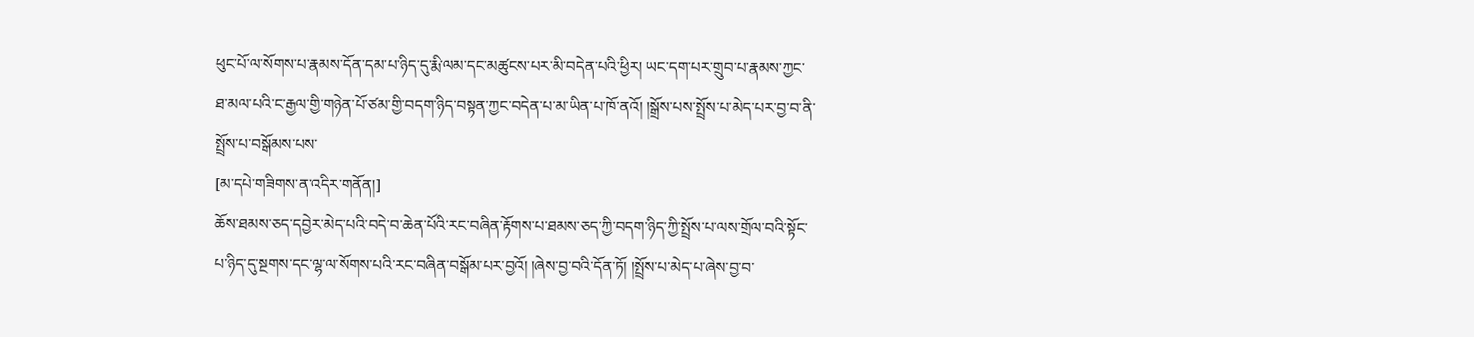ཕུང་པོ་ལ་སོགས་པ་རྣམས་དོན་དམ་པ་ཉིད་དུ་རྨི་ལམ་དང་མཚུངས་པར་མི་བདེན་པའི་ཕྱིར། ཡང་དག་པར་གྲུབ་པ་རྣམས་ཀྱང་ཐ་མལ་པའི་ང་རྒྱལ་གྱི་གཉེན་པོ་ཙམ་གྱི་བདག་ཉིད་བསྟན་ཀྱང་བདེན་པ་མ་ཡིན་པ་ཁོ་ནའོ། །སྒྲོས་པས་སྤྲོས་པ་མེད་པར་བྱ་བ་ནི་སྤྲོས་པ་བསྒོམས་པས་
[མ་དཔེ་གཟིགས་ན་འདིར་གནོན།]
ཆོས་ཐམས་ཅད་དབྱེར་མེད་པའི་བདེ་བ་ཆེན་པོའི་རང་བཞིན་རྟོགས་པ་ཐམས་ཅད་ཀྱི་བདག་ཉིད་ཀྱི་སྤྲོས་པ་ལས་གྲོལ་བའི་སྟོང་པ་ཉིད་དུ་སྔགས་དང་ལྷ་ལ་སོགས་པའི་རང་བཞིན་བསྒོམ་པར་བྱའོ། །ཞེས་བྱ་བའི་དོན་ཏོ། །སྤྲོས་པ་མེད་པ་ཞེས་བྱ་བ་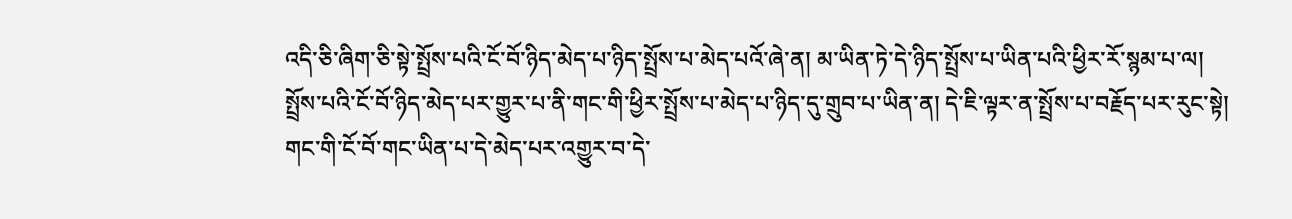འདི་ཅི་ཞིག་ཅི་སྟེ་སྤྲོས་པའི་ངོ་བོ་ཉིད་མེད་པ་ཉིད་སྤྲོས་པ་མེད་པའོ་ཞེ་ན། མ་ཡིན་ཏེ་དེ་ཉིད་སྤྲོས་པ་ཡིན་པའི་ཕྱིར་རོ་སྙམ་པ་ལ། སྤྲོས་པའི་ངོ་བོ་ཉིད་མེད་པར་གྱུར་པ་ནི་གང་གི་ཕྱིར་སྤྲོས་པ་མེད་པ་ཉིད་དུ་གྲུབ་པ་ཡིན་ན། དེ་ཇི་ལྟར་ན་སྤྲོས་པ་བརྗོད་པར་རུང་སྟེ། གང་གི་ངོ་བོ་གང་ཡིན་པ་དེ་མེད་པར་འགྱུར་བ་དེ་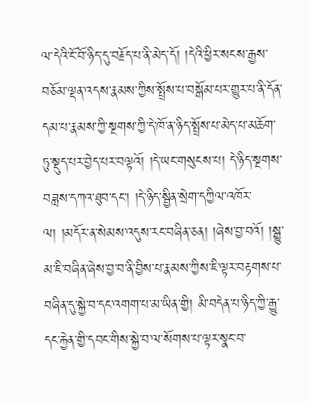ལ་དེའི་ངོ་བོ་ཉིད་དུ་བརྗོད་པ་ནི་མེད་དོ། །དེའི་ཕྱིར་སངས་རྒྱས་བཅོམ་ལྡན་འདས་རྣམས་ཀྱིས་སྤྲོས་པ་བསྒོམ་པར་གྱུར་པ་ནི་དོན་དམ་པ་རྣམས་ཀྱི་སྔགས་ཀྱི་དེ་ཁོ་ན་ཉིད་སྤྲོས་པ་མེད་པ་མཆོག་ཏུ་སྡུད་པར་བྱེད་པར་བལྟའོ། །དེ་ཡང་གསུངས་པ། དེ་ཉིད་སྔགས་བཟླས་དཀའ་ཐུབ་དང་། །དེ་ཉིད་སྦྱིན་སྲེག་དཀྱིལ་འཁོར་ལ། །མདོར་ན་སེམས་འདུས་རང་བཞིན་ཅན། །ཞེས་བྱ་བའོ། །སྒྱུ་མ་ཇི་བཞིན་ཞེས་བྱ་བ་ནི་བྱིས་པ་རྣམས་ཀྱིས་ཇི་ལྟར་བརྟགས་པ་བཞིན་དུ་སྐྱེ་བ་དང་འགག་པ་མ་ཡིན་གྱི། མི་བདེན་པ་ཉིད་ཀྱི་རྒྱུ་དང་རྐྱེན་གྱི་དབང་གིས་སྐྱེ་བ་ལ་སོགས་པ་ལྟར་སྣང་བ་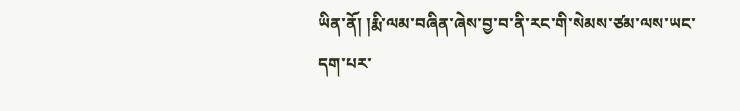ཡིན་ནོ། །རྨི་ལམ་བཞིན་ཞེས་བྱ་བ་ནི་རང་གི་སེམས་ཙམ་ལས་ཡང་དག་པར་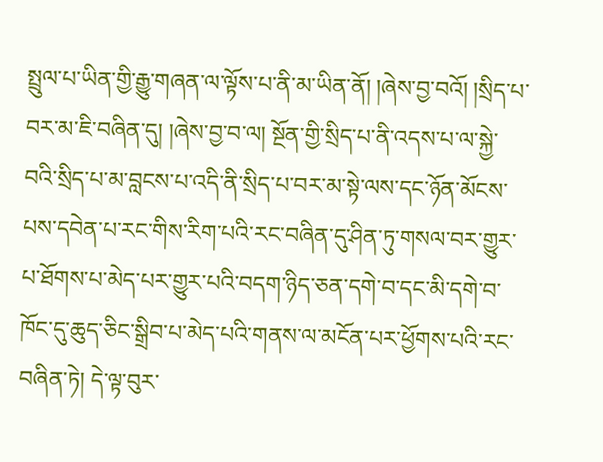སྤྲུལ་པ་ཡིན་གྱི་རྒྱུ་གཞན་ལ་ལྟོས་པ་ནི་མ་ཡིན་ནོ། །ཞེས་བྱ་བའོ། །སྲིད་པ་བར་མ་ཇི་བཞིན་དུ། །ཞེས་བྱ་བ་ལ། སྔོན་གྱི་སྲིད་པ་ནི་འདས་པ་ལ་སྐྱེ་བའི་སྲིད་པ་མ་བླངས་པ་འདི་ནི་སྲིད་པ་བར་མ་སྟེ་ལས་དང་ཉོན་མོངས་པས་དབེན་པ་རང་གིས་རིག་པའི་རང་བཞིན་དུ་ཤིན་ཏུ་གསལ་བར་གྱུར་པ་ཐོགས་པ་མེད་པར་གྱུར་པའི་བདག་ཉིད་ཅན་དགེ་བ་དང་མི་དགེ་བ་ཁོང་དུ་ཆུད་ཅིང་སྒྲིབ་པ་མེད་པའི་གནས་ལ་མངོན་པར་ཕྱོགས་པའི་རང་བཞིན་ཏེ། དེ་ལྟ་བུར་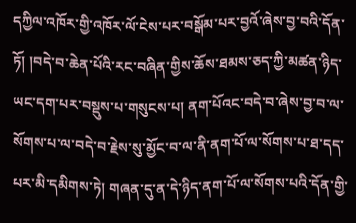དཀྱིལ་འཁོར་གྱི་འཁོར་ལོ་ངེས་པར་བསྒོམ་པར་བྱའོ་ཞེས་བྱ་བའི་དོན་ཏོ། །བདེ་བ་ཆེན་པོའི་རང་བཞིན་གྱིས་ཆོས་ཐམས་ཅད་ཀྱི་མཚན་ཉིད་ཡང་དག་པར་བསྡུས་པ་གསུངས་པ། ནག་པོའང་བདེ་བ་ཞེས་བྱ་བ་ལ་སོགས་པ་ལ་བདེ་བ་རྗེས་སུ་མྱོང་བ་ལ་ནི་ནག་པོ་ལ་སོགས་པ་ཐ་དད་པར་མི་དམིགས་ཏེ། གཞན་དུ་ན་དེ་ཉིད་ནག་པོ་ལ་སོགས་པའི་དོན་གྱི་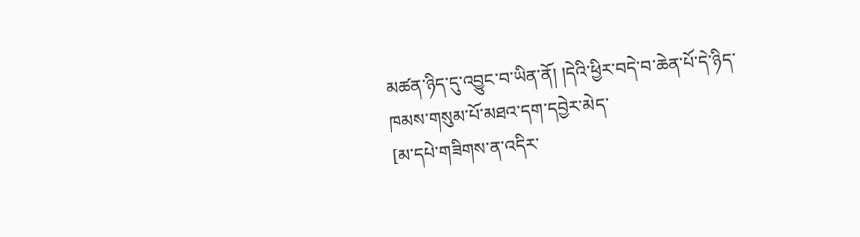མཚན་ཉིད་དུ་འབྱུང་བ་ཡིན་ནོ། །དེའི་ཕྱིར་བདེ་བ་ཆེན་པོ་དེ་ཉིད་ཁམས་གསུམ་པོ་མཐའ་དག་དབྱེར་མེད་
[མ་དཔེ་གཟིགས་ན་འདིར་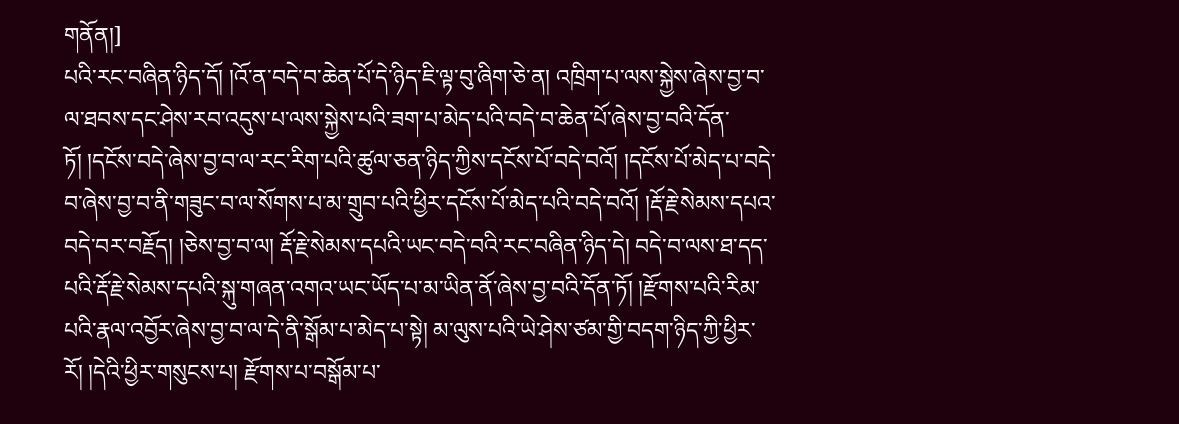གནོན།]
པའི་རང་བཞིན་ཉིད་དོ། །འོ་ན་བདེ་བ་ཆེན་པོ་དེ་ཉིད་ཇི་ལྟ་བུ་ཞིག་ཅེ་ན། འཁྲིག་པ་ལས་སྐྱེས་ཞེས་བྱ་བ་ལ་ཐབས་དང་ཤེས་རབ་འདུས་པ་ལས་སྐྱེས་པའི་ཟག་པ་མེད་པའི་བདེ་བ་ཆེན་པོ་ཞེས་བྱ་བའི་དོན་ཏོ། །དངོས་བདེ་ཞེས་བྱ་བ་ལ་རང་རིག་པའི་ཚུལ་ཅན་ཉིད་ཀྱིས་དངོས་པོ་བདེ་བའོ། །དངོས་པོ་མེད་པ་བདེ་བ་ཞེས་བྱ་བ་ནི་གཟུང་བ་ལ་སོགས་པ་མ་གྲུབ་པའི་ཕྱིར་དངོས་པོ་མེད་པའི་བདེ་བའོ། །རྡོ་རྗེ་སེམས་དཔའ་བདེ་བར་བརྗོད། །ཅེས་བྱ་བ་ལ། རྡོ་རྗེ་སེམས་དཔའི་ཡང་བདེ་བའི་རང་བཞིན་ཉིད་དེ། བདེ་བ་ལས་ཐ་དད་པའི་རྡོ་རྗེ་སེམས་དཔའི་སྐུ་གཞན་འགའ་ཡང་ཡོད་པ་མ་ཡིན་ནོ་ཞེས་བྱ་བའི་དོན་ཏོ། །རྫོགས་པའི་རིམ་པའི་རྣལ་འབྱོར་ཞེས་བྱ་བ་ལ་དེ་ནི་སྒོམ་པ་མེད་པ་སྟེ། མ་ལུས་པའི་ཡེ་ཤེས་ཙམ་གྱི་བདག་ཉིད་ཀྱི་ཕྱིར་རོ། །དེའི་ཕྱིར་གསུངས་པ། རྫོགས་པ་བསྒོམ་པ་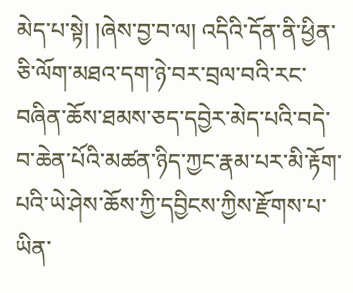མེད་པ་སྟེ། །ཞེས་བྱ་བ་ལ། འདིའི་དོན་ནི་ཕྱིན་ཅི་ལོག་མཐའ་དག་ཉེ་བར་བྲལ་བའི་རང་བཞིན་ཆོས་ཐམས་ཅད་དབྱེར་མེད་པའི་བདེ་བ་ཆེན་པོའི་མཚན་ཉིད་ཀྱང་རྣམ་པར་མི་རྟོག་པའི་ཡེ་ཤེས་ཆོས་ཀྱི་དབྱིངས་ཀྱིས་རྫོགས་པ་ཡིན་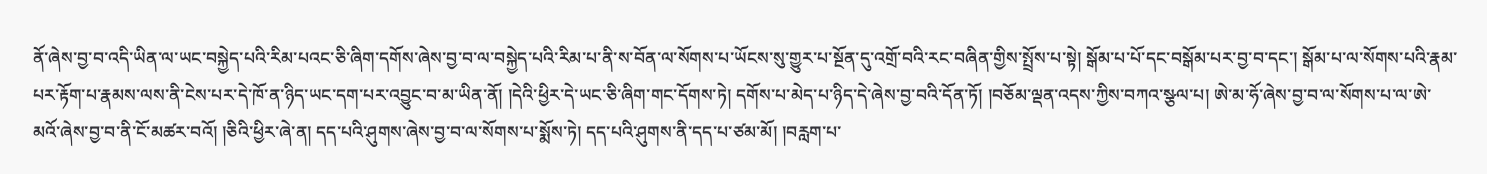ནོ་ཞེས་བྱ་བ་འདི་ཡིན་ལ་ཡང་བསྐྱེད་པའི་རིམ་པའང་ཅི་ཞིག་དགོས་ཞེས་བྱ་བ་ལ་བསྐྱེད་པའི་རིམ་པ་ནི་ས་བོན་ལ་སོགས་པ་ཡོངས་སུ་གྱུར་པ་སྔོན་དུ་འགྲོ་བའི་རང་བཞིན་གྱིས་སྤྲོས་པ་སྟེ། སྒོམ་པ་པོ་དང་བསྒོམ་པར་བྱ་བ་དང་། སྒོམ་པ་ལ་སོགས་པའི་རྣམ་པར་རྟོག་པ་རྣམས་ལས་ནི་ངེས་པར་དེ་ཁོ་ན་ཉིད་ཡང་དག་པར་འབྱུང་བ་མ་ཡིན་ནོ། །དེའི་ཕྱིར་དེ་ཡང་ཅི་ཞིག་གང་དོགས་ཏེ། དགོས་པ་མེད་པ་ཉིད་དེ་ཞེས་བྱ་བའི་དོན་ཏོ། །བཅོམ་ལྡན་འདས་ཀྱིས་བཀའ་སྩལ་པ། ཨེ་མ་ཧོ་ཞེས་བྱ་བ་ལ་སོགས་པ་ལ་ཨེ་མའོ་ཞེས་བྱ་བ་ནི་ངོ་མཚར་བའོ། །ཅིའི་ཕྱིར་ཞེ་ན། དད་པའི་ཤུགས་ཞེས་བྱ་བ་ལ་སོགས་པ་སྨོས་ཏེ། དད་པའི་ཤུགས་ནི་དད་པ་ཙམ་མོ། །བརླག་པ་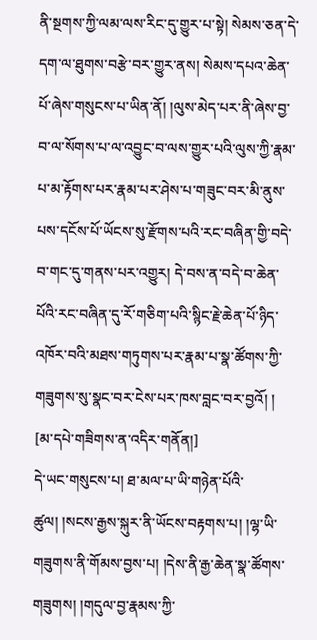ནི་སྔགས་ཀྱི་ལམ་ལས་རིང་དུ་གྱུར་པ་སྟེ། སེམས་ཅན་དེ་དག་ལ་ཐུགས་བརྩེ་བར་གྱུར་ནས། སེམས་དཔའ་ཆེན་པོ་ཞེས་གསུངས་པ་ཡིན་ནོ། །ལུས་མེད་པར་ནི་ཞེས་བྱ་བ་ལ་སོགས་པ་ལ་འབྱུང་བ་ལས་གྱུར་པའི་ལུས་ཀྱི་རྣམ་པ་མ་རྟོགས་པར་རྣམ་པར་ཤེས་པ་གཟུང་བར་མི་ནུས་པས་དངོས་པོ་ཡོངས་སུ་རྫོགས་པའི་རང་བཞིན་གྱི་བདེ་བ་གང་དུ་གནས་པར་འགྱུར། དེ་བས་ན་བདེ་བ་ཆེན་པོའི་རང་བཞིན་དུ་རོ་གཅིག་པའི་སྙིང་རྗེ་ཆེན་པོ་ཉིད་འཁོར་བའི་མཐས་གཏུགས་པར་རྣམ་པ་སྣ་ཚོགས་ཀྱི་གཟུགས་སུ་སྣང་བར་ངེས་པར་ཁས་བླང་བར་བྱའོ། །
[མ་དཔེ་གཟིགས་ན་འདིར་གནོན།]
དེ་ཡང་གསུངས་པ། ཐ་མལ་པ་ཡི་གཉེན་པོའི་ཚུལ། །སངས་རྒྱས་སྐུར་ནི་ཡོངས་བརྟགས་པ། །ལྷ་ཡི་གཟུགས་ནི་གོམས་བྱས་པ། །དེས་ནི་རྒྱ་ཆེན་སྣ་ཚོགས་གཟུགས། །གདུལ་བྱ་རྣམས་ཀྱི་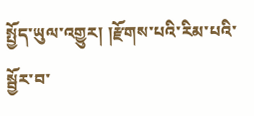སྤྱོད་ཡུལ་འགྱུར། །རྫོགས་པའི་རིམ་པའི་སྦྱོར་བ་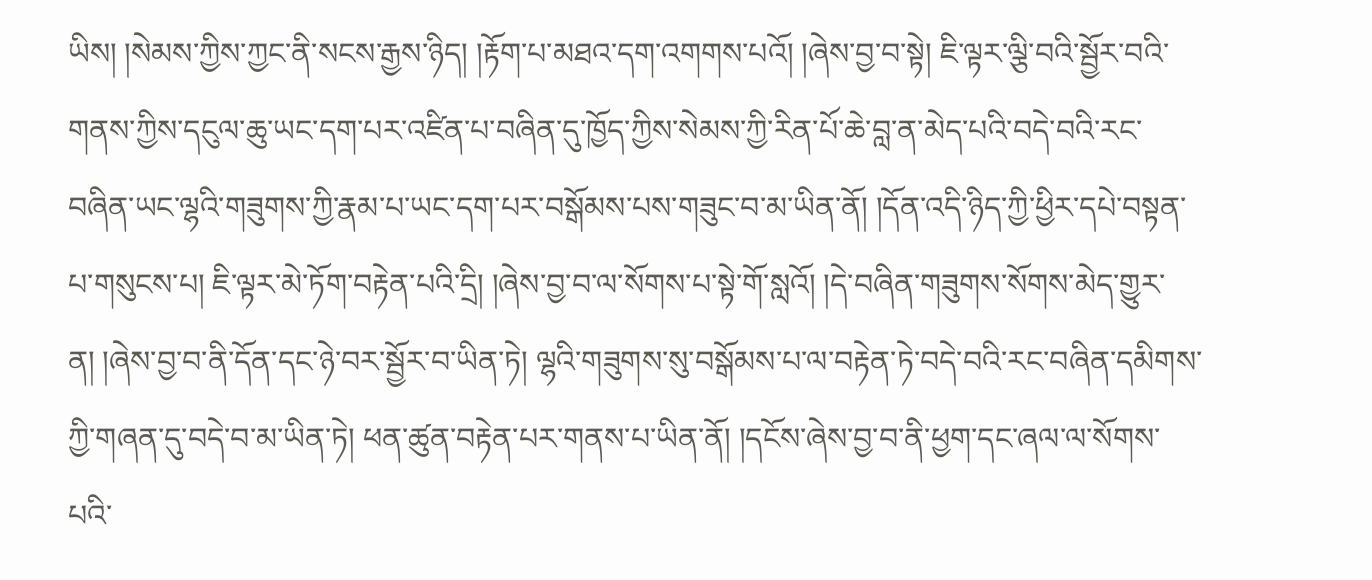ཡིས། །སེམས་ཀྱིས་ཀྱང་ནི་སངས་རྒྱས་ཉིད། །རྟོག་པ་མཐའ་དག་འགགས་པའོ། །ཞེས་བྱ་བ་སྟེ། ཇི་ལྟར་ལྕི་བའི་སྦྱོར་བའི་གནས་ཀྱིས་དངུལ་ཆུ་ཡང་དག་པར་འཛིན་པ་བཞིན་དུ་ཁྱོད་ཀྱིས་སེམས་ཀྱི་རིན་པོ་ཆེ་བླ་ན་མེད་པའི་བདེ་བའི་རང་བཞིན་ཡང་ལྷའི་གཟུགས་ཀྱི་རྣམ་པ་ཡང་དག་པར་བསྒོམས་པས་གཟུང་བ་མ་ཡིན་ནོ། །དོན་འདི་ཉིད་ཀྱི་ཕྱིར་དཔེ་བསྟན་པ་གསུངས་པ། ཇི་ལྟར་མེ་ཏོག་བརྟེན་པའི་དྲི། །ཞེས་བྱ་བ་ལ་སོགས་པ་སྟེ་གོ་སླའོ། །དེ་བཞིན་གཟུགས་སོགས་མེད་གྱུར་ན། །ཞེས་བྱ་བ་ནི་དོན་དང་ཉེ་བར་སྦྱོར་བ་ཡིན་ཏེ། ལྷའི་གཟུགས་སུ་བསྒོམས་པ་ལ་བརྟེན་ཏེ་བདེ་བའི་རང་བཞིན་དམིགས་ཀྱི་གཞན་དུ་བདེ་བ་མ་ཡིན་ཏེ། ཕན་ཚུན་བརྟེན་པར་གནས་པ་ཡིན་ནོ། །དངོས་ཞེས་བྱ་བ་ནི་ཕྱག་དང་ཞལ་ལ་སོགས་པའི་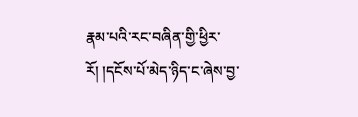རྣམ་པའི་རང་བཞིན་གྱི་ཕྱིར་རོ། །དངོས་པོ་མེད་ཉིད་ང་ཞེས་བྱ་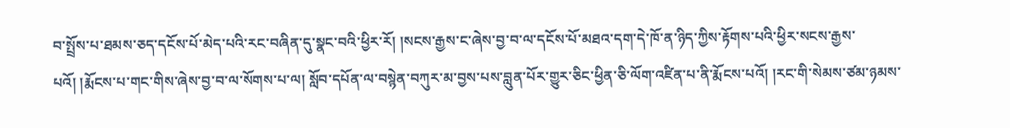བ་སྤྲོས་པ་ཐམས་ཅད་དངོས་པོ་མེད་པའི་རང་བཞིན་དུ་སྣང་བའི་ཕྱིར་རོ། །སངས་རྒྱས་ང་ཞེས་བྱ་བ་ལ་དངོས་པོ་མཐའ་དག་དེ་ཁོ་ན་ཉིད་ཀྱིས་རྟོགས་པའི་ཕྱིར་སངས་རྒྱས་པའོ། །རྨོངས་པ་གང་གིས་ཞེས་བྱ་བ་ལ་སོགས་པ་ལ། སློབ་དཔོན་ལ་བསྙེན་བཀུར་མ་བྱས་པས་བླུན་པོར་གྱུར་ཅིང་ཕྱིན་ཅི་ལོག་འཛིན་པ་ནི་རྨོངས་པའོ། །རང་གི་སེམས་ཙམ་ཉམས་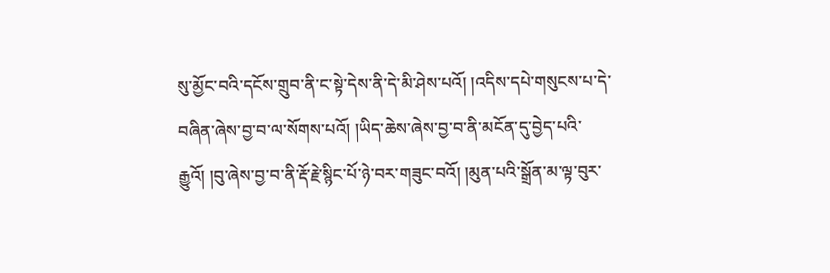སུ་མྱོང་བའི་དངོས་གྲུབ་ནི་ང་སྟེ་དེས་ནི་དེ་མི་ཤེས་པའོ། །འདིས་དཔེ་གསུངས་པ་དེ་བཞིན་ཞེས་བྱ་བ་ལ་སོགས་པའོ། །ཡིད་ཆེས་ཞེས་བྱ་བ་ནི་མངོན་དུ་བྱེད་པའི་རྒྱུའོ། །བུ་ཞེས་བྱ་བ་ནི་རྡོ་རྗེ་སྙིང་པོ་ཉེ་བར་གཟུང་བའོ། །མུན་པའི་སྒྲོན་མ་ལྟ་བུར་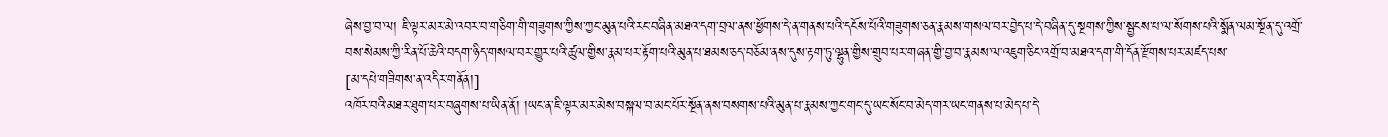ཞེས་བྱ་བ་ལ། ཇི་ལྟར་མར་མེ་འབར་བ་གཅིག་གི་གཟུགས་ཀྱིས་ཀྱང་མུན་པའི་རང་བཞིན་མཐའ་དག་བྲལ་ནས་ཕྱོགས་དེ་ན་གནས་པའི་དངོས་པོའི་གཟུགས་ཅན་རྣམས་གསལ་བར་བྱེད་པ་དེ་བཞིན་དུ་སྔགས་ཀྱིས་སྦྱངས་པ་ལ་སོགས་པའི་སྨོན་ལམ་སྔོན་དུ་འགྲོ་བས་སེམས་ཀྱི་རིན་པོ་ཆེའི་བདག་ཉིད་གསལ་བར་གྱུར་པའི་ཚུལ་གྱིས་རྣམ་པར་རྟོག་པའི་མུན་པ་ཐམས་ཅད་བཅོམ་ནས་དུས་རྟག་ཏུ་ལྷུན་གྱིས་གྲུབ་པར་གཞན་གྱི་བྱ་བ་རྣམས་ལ་འཇུག་ཅིང་འགྲོ་བ་མཐའ་དག་གི་དོན་རྫོགས་པར་མཛད་པས་
[མ་དཔེ་གཟིགས་ན་འདིར་གནོན།]
འཁོར་བའི་མཐར་ཐུག་པར་བཞུགས་པ་ཡིན་ནོ། །ཡང་ན་ཇི་ལྟར་མར་མེས་བསྐལ་བ་མང་པོར་སྔོན་ནས་བསགས་པའི་མུན་པ་རྣམས་ཀྱང་གང་དུ་ཡང་སོང་བ་མེད་གར་ཡང་གནས་པ་མེད་པ་དེ་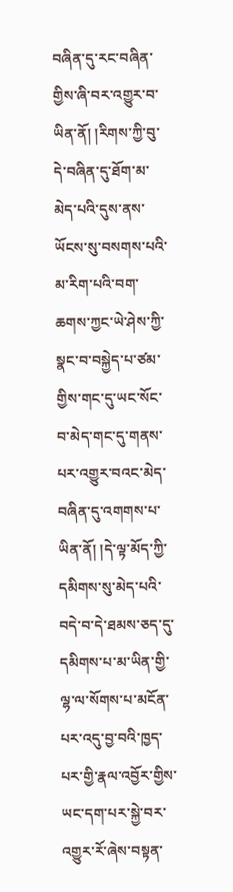བཞིན་དུ་རང་བཞིན་གྱིས་ཞི་བར་འགྱུར་བ་ཡིན་ནོ། །རིགས་ཀྱི་བུ་དེ་བཞིན་དུ་ཐོག་མ་མེད་པའི་དུས་ནས་ཡོངས་སུ་བསགས་པའི་མ་རིག་པའི་བག་ཆགས་ཀྱང་ཡེ་ཤེས་ཀྱི་སྣང་བ་བསྐྱེད་པ་ཙམ་གྱིས་གང་དུ་ཡང་སོང་བ་མེད་གང་དུ་གནས་པར་འགྱུར་བའང་མེད་བཞིན་དུ་འགགས་པ་ཡིན་ནོ། །དེ་ལྟ་མོད་ཀྱི་དམིགས་སུ་མེད་པའི་བདེ་བ་དེ་ཐམས་ཅད་དུ་དམིགས་པ་མ་ཡིན་གྱི་ལྷ་ལ་སོགས་པ་མངོན་པར་འདུ་བྱ་བའི་ཁྱད་པར་གྱི་རྣལ་འབྱོར་གྱིས་ཡང་དག་པར་སྐྱེ་བར་འགྱུར་རོ་ཞེས་བསྟན་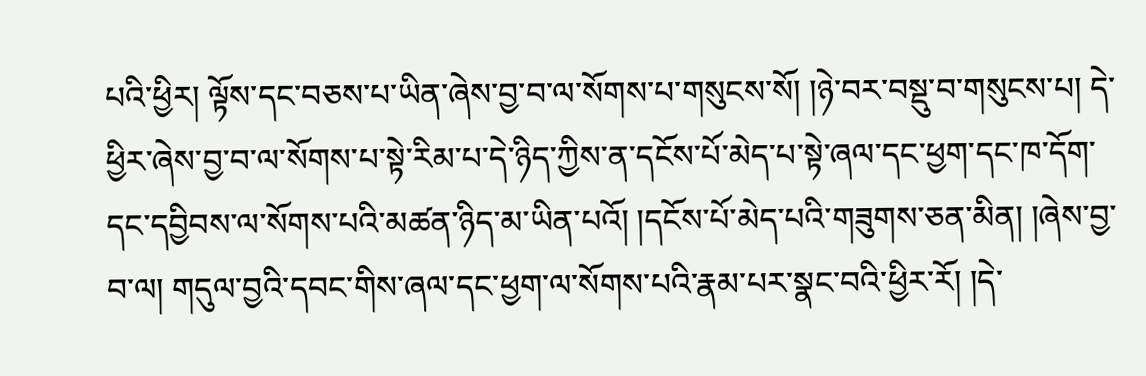པའི་ཕྱིར། ལྟོས་དང་བཅས་པ་ཡིན་ཞེས་བྱ་བ་ལ་སོགས་པ་གསུངས་སོ། །ཉེ་བར་བསྡུ་བ་གསུངས་པ། དེ་ཕྱིར་ཞེས་བྱ་བ་ལ་སོགས་པ་སྟེ་རིམ་པ་དེ་ཉིད་ཀྱིས་ན་དངོས་པོ་མེད་པ་སྟེ་ཞལ་དང་ཕྱག་དང་ཁ་དོག་དང་དབྱིབས་ལ་སོགས་པའི་མཚན་ཉིད་མ་ཡིན་པའོ། །དངོས་པོ་མེད་པའི་གཟུགས་ཅན་མིན། །ཞེས་བྱ་བ་ལ། གདུལ་བྱའི་དབང་གིས་ཞལ་དང་ཕྱག་ལ་སོགས་པའི་རྣམ་པར་སྣང་བའི་ཕྱིར་རོ། །དེ་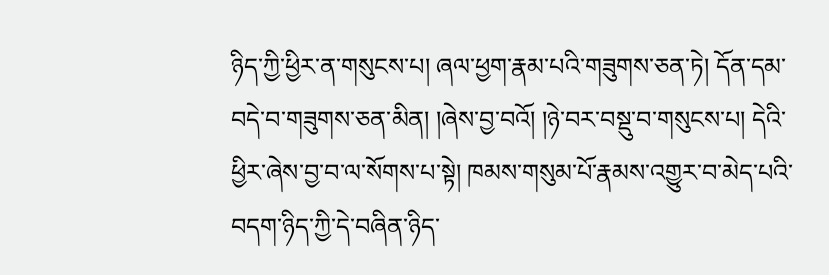ཉིད་ཀྱི་ཕྱིར་ན་གསུངས་པ། ཞལ་ཕྱག་རྣམ་པའི་གཟུགས་ཅན་ཏེ། དོན་དམ་བདེ་བ་གཟུགས་ཅན་མིན། །ཞེས་བྱ་བའོ། །ཉེ་བར་བསྡུ་བ་གསུངས་པ། དེའི་ཕྱིར་ཞེས་བྱ་བ་ལ་སོགས་པ་སྟེ། ཁམས་གསུམ་པོ་རྣམས་འགྱུར་བ་མེད་པའི་བདག་ཉིད་ཀྱི་དེ་བཞིན་ཉིད་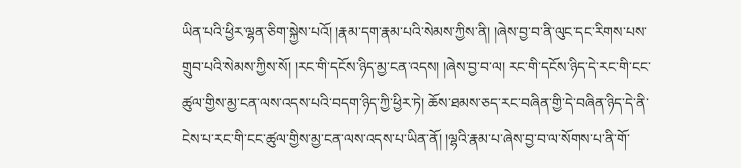ཡིན་པའི་ཕྱིར་ལྷན་ཅིག་སྐྱེས་པའོ། །རྣམ་དག་རྣམ་པའི་སེམས་ཀྱིས་ནི། །ཞེས་བྱ་བ་ནི་ལུང་དང་རིགས་པས་གྲུབ་པའི་སེམས་ཀྱིས་སོ། །རང་གི་དངོས་ཉིད་མྱ་ངན་འདས། །ཞེས་བྱ་བ་ལ། རང་གི་དངོས་ཉིད་དེ་རང་གི་ངང་ཚུལ་གྱིས་མྱ་ངན་ལས་འདས་པའི་བདག་ཉིད་ཀྱི་ཕྱིར་ཏེ། ཆོས་ཐམས་ཅད་རང་བཞིན་གྱི་དེ་བཞིན་ཉིད་དེ་ནི་ངེས་པ་རང་གི་ངང་ཚུལ་གྱིས་མྱ་ངན་ལས་འདས་པ་ཡིན་ནོ། །ལྷའི་རྣམ་པ་ཞེས་བྱ་བ་ལ་སོགས་པ་ནི་གོ་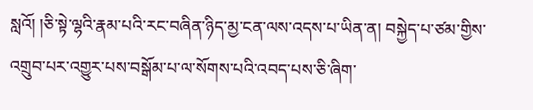སླའོ། །ཅི་སྟེ་ལྷའི་རྣམ་པའི་རང་བཞིན་ཉིད་མྱ་ངན་ལས་འདས་པ་ཡིན་ན། བསྐྱེད་པ་ཙམ་གྱིས་འགྲུབ་པར་འགྱུར་པས་བསྒོམ་པ་ལ་སོགས་པའི་འབད་པས་ཅི་ཞིག་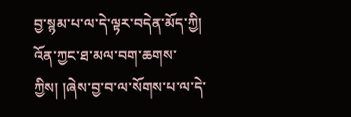བྱ་སྙམ་པ་ལ་དེ་ལྟར་བདེན་མོད་ཀྱི། འོན་ཀྱང་ཐ་མལ་བག་ཆགས་ཀྱིས། །ཞེས་བྱ་བ་ལ་སོགས་པ་ལ་དེ་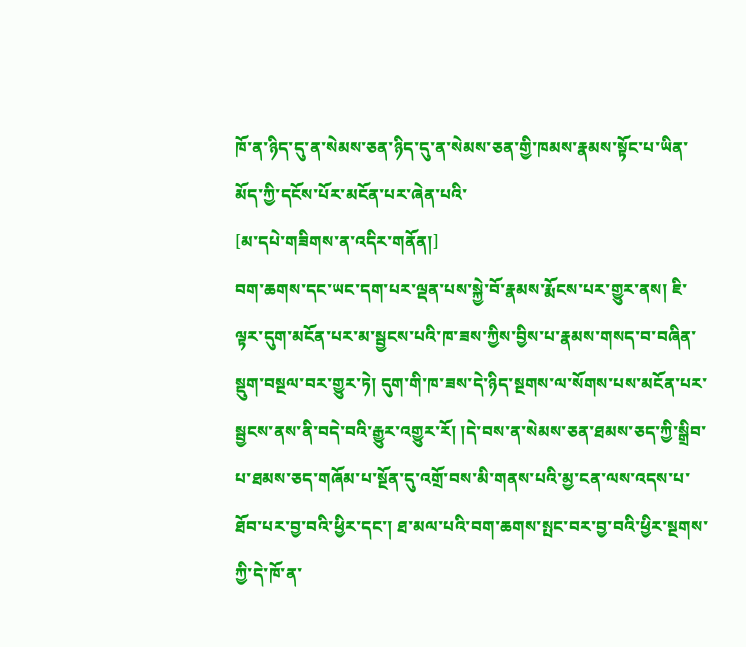ཁོ་ན་ཉིད་དུ་ན་སེམས་ཅན་ཉིད་དུ་ན་སེམས་ཅན་གྱི་ཁམས་རྣམས་སྟོང་པ་ཡིན་མོད་ཀྱི་དངོས་པོར་མངོན་པར་ཞེན་པའི་
[མ་དཔེ་གཟིགས་ན་འདིར་གནོན།]
བག་ཆགས་དང་ཡང་དག་པར་ལྡན་པས་སྐྱེ་བོ་རྣམས་རྨོངས་པར་གྱུར་ནས། ཇི་ལྟར་དུག་མངོན་པར་མ་སྦྱངས་པའི་ཁ་ཟས་ཀྱིས་བྱིས་པ་རྣམས་གསད་བ་བཞིན་སྡུག་བསྔལ་བར་གྱུར་ཏེ། དུག་གི་ཁ་ཟས་དེ་ཉིད་སྔགས་ལ་སོགས་པས་མངོན་པར་སྦྱངས་ནས་ནི་བདེ་བའི་རྒྱུར་འགྱུར་རོ། །དེ་བས་ན་སེམས་ཅན་ཐམས་ཅད་ཀྱི་སྒྲིབ་པ་ཐམས་ཅད་གཞོམ་པ་སྔོན་དུ་འགྲོ་བས་མི་གནས་པའི་མྱ་ངན་ལས་འདས་པ་ཐོབ་པར་བྱ་བའི་ཕྱིར་དང་། ཐ་མལ་པའི་བག་ཆགས་སྤང་བར་བྱ་བའི་ཕྱིར་སྔགས་ཀྱི་དེ་ཁོ་ན་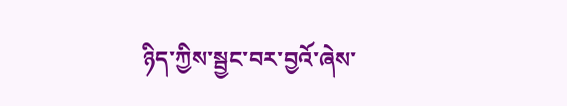ཉིད་ཀྱིས་སྦྱང་བར་བྱའོ་ཞེས་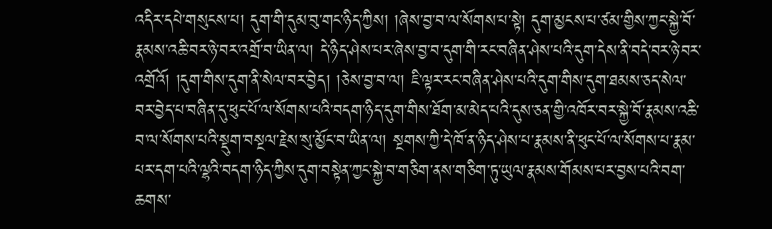འདིར་དཔེ་གསུངས་པ། དུག་གི་དུམ་བུ་གང་ཉིད་ཀྱིས། །ཞེས་བྱ་བ་ལ་སོགས་པ་སྟེ། དུག་མྱངས་པ་ཙམ་གྱིས་ཀྱང་སྐྱེ་བོ་རྣམས་འཆི་བར་ཉེ་བར་འགྲོ་བ་ཡིན་ལ། དེ་ཉིད་ཤེས་པར་ཞེས་བྱ་བ་དུག་གི་རང་བཞིན་ཤེས་པའི་དུག་དེས་ནི་བདེ་བར་ཉེ་བར་འགྲོའོ། །དུག་གིས་དུག་ནི་སེལ་བར་བྱེད། །ཅེས་བྱ་བ་ལ། ཇི་ལྟར་རང་བཞིན་ཤེས་པའི་དུག་གིས་དུག་ཐམས་ཅད་སེལ་བར་བྱེད་པ་བཞིན་དུ་ཕུང་པོ་ལ་སོགས་པའི་བདག་ཉིད་དུག་གིས་ཐོག་མ་མེད་པའི་དུས་ཅན་གྱི་འཁོར་བར་སྐྱེ་བོ་རྣམས་འཆི་བ་ལ་སོགས་པའི་སྡུག་བསྔལ་རྗེས་སུ་མྱོང་བ་ཡིན་ལ། སྔགས་ཀྱི་དེ་ཁོ་ན་ཉིད་ཤེས་པ་རྣམས་ནི་ཕུང་པོ་ལ་སོགས་པ་རྣམ་པར་དག་པའི་ལྷའི་བདག་ཉིད་ཀྱིས་དུག་བསྟེན་ཀྱང་སྐྱེ་བ་གཅིག་ནས་གཅིག་ཏུ་ཡུལ་རྣམས་གོམས་པར་བྱས་པའི་བག་ཆགས་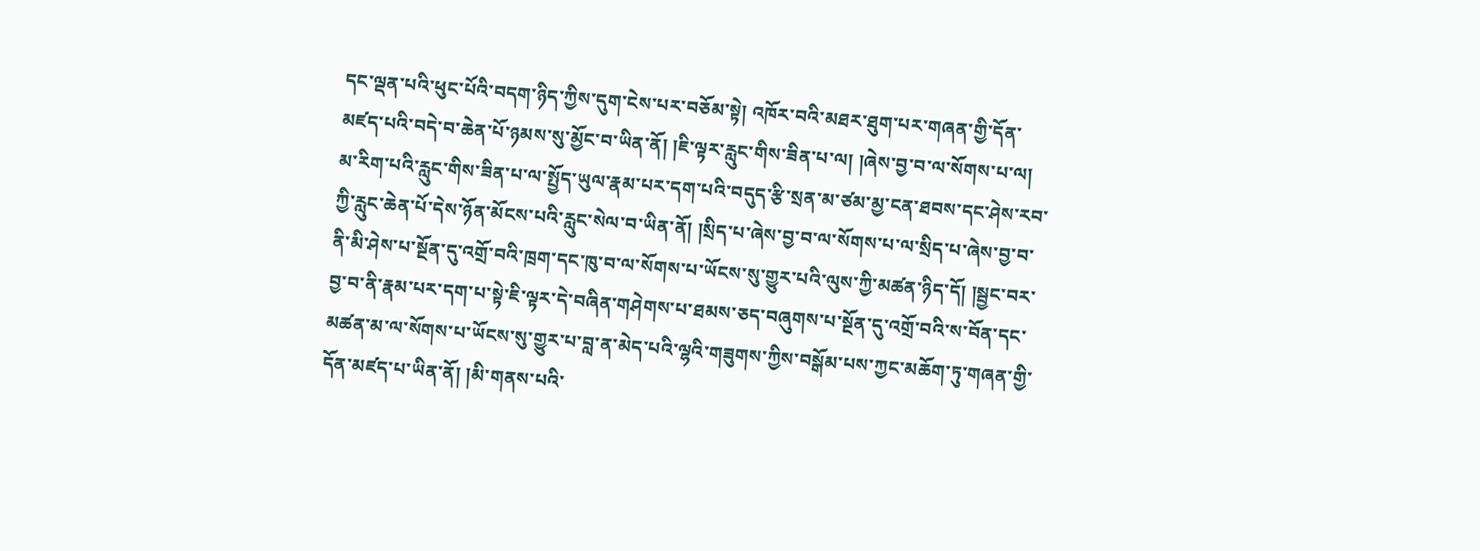དང་ལྡན་པའི་ཕུང་པོའི་བདག་ཉིད་ཀྱིས་དུག་ངེས་པར་བཅོམ་སྟེ། འཁོར་བའི་མཐར་ཐུག་པར་གཞན་གྱི་དོན་མཛད་པའི་བདེ་བ་ཆེན་པོ་ཉམས་སུ་མྱོང་བ་ཡིན་ནོ། །ཇི་ལྟར་རླུང་གིས་ཟིན་པ་ལ། །ཞེས་བྱ་བ་ལ་སོགས་པ་ལ། མ་རིག་པའི་རླུང་གིས་ཟིན་པ་ལ་སྤྱོད་ཡུལ་རྣམ་པར་དག་པའི་བདུད་རྩི་སྲན་མ་ཙམ་མྱ་ངན་ཐབས་དང་ཤེས་རབ་ཀྱི་རླུང་ཆེན་པོ་དེས་ཉོན་མོངས་པའི་རླུང་སེལ་བ་ཡིན་ནོ། །སྲིད་པ་ཞེས་བྱ་བ་ལ་སོགས་པ་ལ་སྲིད་པ་ཞེས་བྱ་བ་ནི་མི་ཤེས་པ་སྔོན་དུ་འགྲོ་བའི་ཁྲག་དང་ཁུ་བ་ལ་སོགས་པ་ཡོངས་སུ་གྱུར་པའི་ལུས་ཀྱི་མཚན་ཉིད་དོ། །སྦྱང་བར་བྱ་བ་ནི་རྣམ་པར་དག་པ་སྟེ་ཇི་ལྟར་དེ་བཞིན་གཤེགས་པ་ཐམས་ཅད་བཞུགས་པ་སྔོན་དུ་འགྲོ་བའི་ས་བོན་དང་མཚན་མ་ལ་སོགས་པ་ཡོངས་སུ་གྱུར་པ་བླ་ན་མེད་པའི་ལྷའི་གཟུགས་ཀྱིས་བསྒོམ་པས་ཀྱང་མཆོག་ཏུ་གཞན་གྱི་དོན་མཛད་པ་ཡིན་ནོ། །མི་གནས་པའི་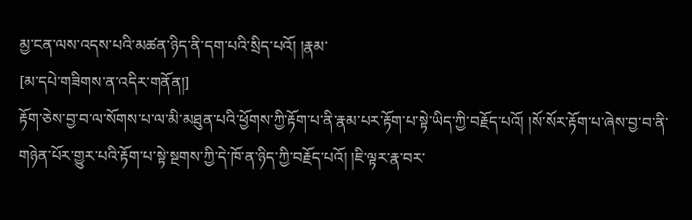མྱ་ངན་ལས་འདས་པའི་མཚན་ཉིད་ནི་དག་པའི་སྲིད་པའོ། །རྣམ་
[མ་དཔེ་གཟིགས་ན་འདིར་གནོན།]
རྟོག་ཅེས་བྱ་བ་ལ་སོགས་པ་ལ་མི་མཐུན་པའི་ཕྱོགས་ཀྱི་རྟོག་པ་ནི་རྣམ་པར་རྟོག་པ་སྟེ་ཡིད་ཀྱི་བརྗོད་པའོ། །སོ་སོར་རྟོག་པ་ཞེས་བྱ་བ་ནི་གཉེན་པོར་གྱུར་པའི་རྟོག་པ་སྟེ་སྔགས་ཀྱི་དེ་ཁོ་ན་ཉིད་ཀྱི་བརྗོད་པའོ། །ཇི་ལྟར་རྣ་བར་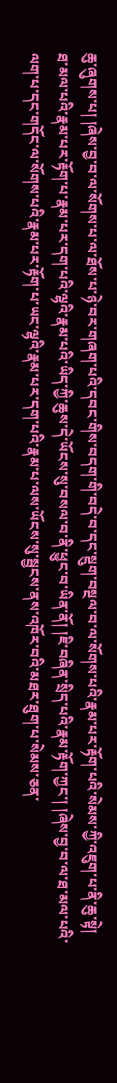ཆུ་ཞུགས་པ། །ཞེས་བྱ་བ་ལ་སོགས་པ་ལ་ཐོས་པ་ཉེ་བར་གཞག་པའི་དབང་གིས་བདག་གི་བདེ་བ་དང་སྡུག་བསྔལ་བ་ལ་སོགས་པའི་རྣམ་པར་རྟོག་པའི་སེམས་ཀྱི་འཇུག་པ་ནི་ཆུ་སྟེ། ཐ་མལ་པའི་རྣམ་པར་རྟོག་པ་རྣམ་པར་དག་པའི་ལྷའི་རྣམ་པའི་ཡིད་ཀྱི་ཆུས་དེ་ཡོངས་སུ་བསལ་བ་ནི་ཕྱུང་བ་ཡིན་ནོ། །ཇི་བཞིན་སྲིད་པའི་རྣམ་རྟོག་ཀྱང་། །ཞེས་བྱ་བ་ལ་ཐ་མལ་པའི་ལག་པ་དང་གདོང་ལ་སོགས་པའི་རྣམ་པར་རྟོག་པ་ཡང་ལྷའི་རྣམ་པར་དག་པའི་རྣམ་པ་ལས་ཡོངས་སུ་སྦྱངས་ནས་འཁོར་བའི་མཐར་ཐུག་པ་སེམས་ཅན་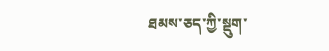ཐམས་ཅད་ཀྱི་སྡུག་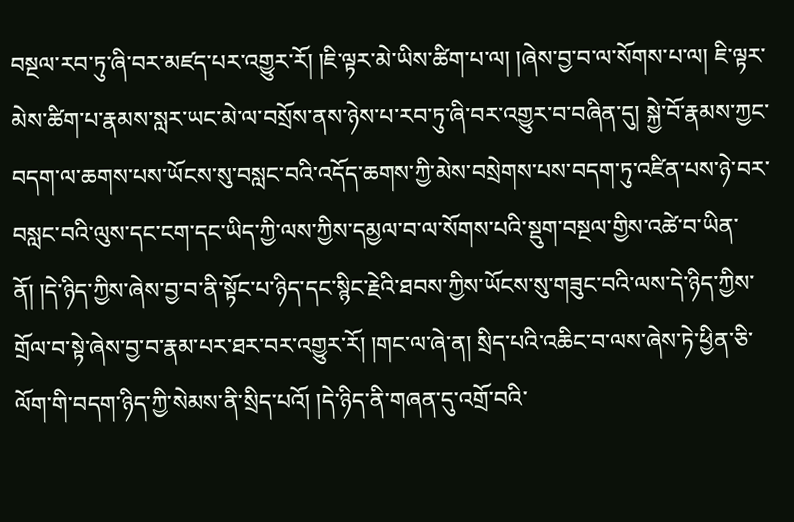བསྔལ་རབ་ཏུ་ཞི་བར་མཛད་པར་འགྱུར་རོ། །ཇི་ལྟར་མེ་ཡིས་ཚིག་པ་ལ། །ཞེས་བྱ་བ་ལ་སོགས་པ་ལ། ཇི་ལྟར་མེས་ཚིག་པ་རྣམས་སླར་ཡང་མེ་ལ་བསྲོས་ནས་ཉེས་པ་རབ་ཏུ་ཞི་བར་འགྱུར་བ་བཞིན་དུ། སྐྱེ་བོ་རྣམས་ཀྱང་བདག་ལ་ཆགས་པས་ཡོངས་སུ་བསླང་བའི་འདོད་ཆགས་ཀྱི་མེས་བསྲེགས་པས་བདག་ཏུ་འཛིན་པས་ཉེ་བར་བསླང་བའི་ལུས་དང་ངག་དང་ཡིད་ཀྱི་ལས་ཀྱིས་དམྱལ་བ་ལ་སོགས་པའི་སྡུག་བསྔལ་གྱིས་འཚེ་བ་ཡིན་ནོ། །དེ་ཉིད་ཀྱིས་ཞེས་བྱ་བ་ནི་སྟོང་པ་ཉིད་དང་སྙིང་རྗེའི་ཐབས་ཀྱིས་ཡོངས་སུ་གཟུང་བའི་ལས་དེ་ཉིད་ཀྱིས་གྲོལ་བ་སྟེ་ཞེས་བྱ་བ་རྣམ་པར་ཐར་བར་འགྱུར་རོ། །གང་ལ་ཞེ་ན། སྲིད་པའི་འཆིང་བ་ལས་ཞེས་ཏེ་ཕྱིན་ཅི་ལོག་གི་བདག་ཉིད་ཀྱི་སེམས་ནི་སྲིད་པའོ། །དེ་ཉིད་ནི་གཞན་དུ་འགྲོ་བའི་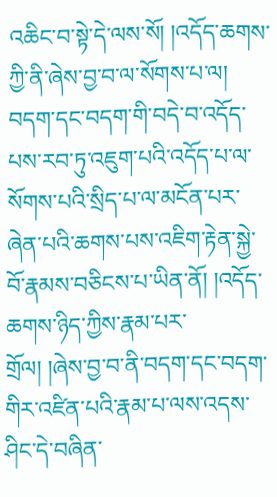འཆིང་བ་སྟེ་དེ་ལས་སོ། །འདོད་ཆགས་ཀྱི་ནི་ཞེས་བྱ་བ་ལ་སོགས་པ་ལ། བདག་དང་བདག་གི་བདེ་བ་འདོད་པས་རབ་ཏུ་འཇུག་པའི་འདོད་པ་ལ་སོགས་པའི་སྲིད་པ་ལ་མངོན་པར་ཞེན་པའི་ཆགས་པས་འཇིག་རྟེན་སྐྱེ་བོ་རྣམས་བཅིངས་པ་ཡིན་ནོ། །འདོད་ཆགས་ཉིད་ཀྱིས་རྣམ་པར་གྲོལ། །ཞེས་བྱ་བ་ནི་བདག་དང་བདག་གིར་འཛིན་པའི་རྣམ་པ་ལས་འདས་ཤིང་དེ་བཞིན་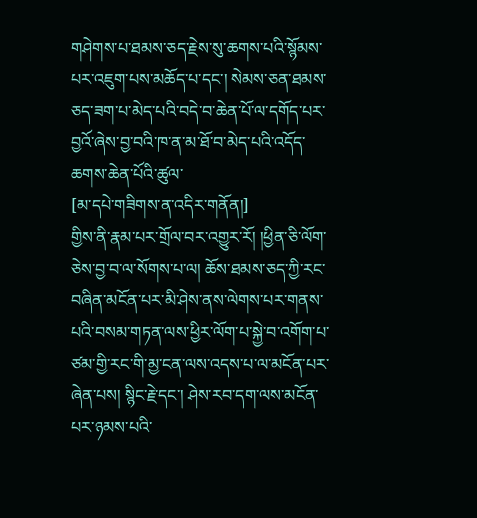གཤེགས་པ་ཐམས་ཅད་རྗེས་སུ་ཆགས་པའི་སྙོམས་པར་འཇུག་པས་མཆོད་པ་དང་། སེམས་ཅན་ཐམས་ཅད་ཟག་པ་མེད་པའི་བདེ་བ་ཆེན་པོ་ལ་དགོད་པར་བྱའོ་ཞེས་བྱ་བའི་ཁ་ན་མ་ཐོ་བ་མེད་པའི་འདོད་ཆགས་ཆེན་པོའི་ཚུལ་
[མ་དཔེ་གཟིགས་ན་འདིར་གནོན།]
གྱིས་ནི་རྣམ་པར་གྲོལ་བར་འགྱུར་རོ། །ཕྱིན་ཅི་ལོག་ཅེས་བྱ་བ་ལ་སོགས་པ་ལ། ཆོས་ཐམས་ཅད་ཀྱི་རང་བཞིན་མངོན་པར་མི་ཤེས་ནས་ལེགས་པར་གནས་པའི་བསམ་གཏན་ལས་ཕྱིར་ལོག་པ་སྐྱེ་བ་འགོག་པ་ཙམ་གྱི་རང་གི་མྱ་ངན་ལས་འདས་པ་ལ་མངོན་པར་ཞེན་པས། སྙིང་རྗེ་དང་། ཤེས་རབ་དག་ལས་མངོན་པར་ཉམས་པའི་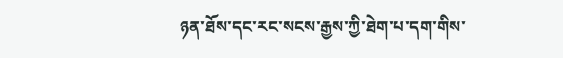ཉན་ཐོས་དང་རང་སངས་རྒྱས་ཀྱི་ཐེག་པ་དག་གིས་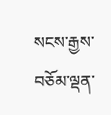སངས་རྒྱས་བཅོམ་ལྡན་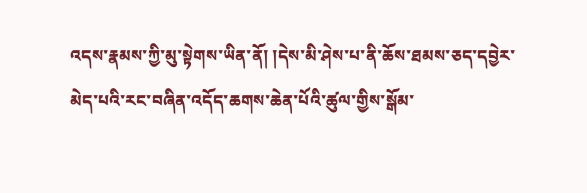འདས་རྣམས་ཀྱི་མུ་སྟེགས་ཡིན་ནོ། །དེས་མི་ཤེས་པ་ནི་ཆོས་ཐམས་ཅད་དབྱེར་མེད་པའི་རང་བཞིན་འདོད་ཆགས་ཆེན་པོའི་ཚུལ་གྱིས་སྒོམ་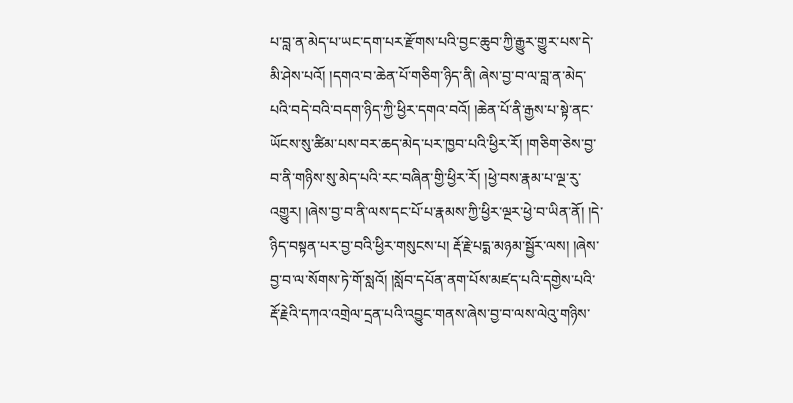པ་བླ་ན་མེད་པ་ཡང་དག་པར་རྫོགས་པའི་བྱང་ཆུབ་ཀྱི་རྒྱུར་གྱུར་པས་དེ་མི་ཤེས་པའོ། །དགའ་བ་ཆེན་པོ་གཅིག་ཉིད་ནི། ཞེས་བྱ་བ་ལ་བླ་ན་མེད་པའི་བདེ་བའི་བདག་ཉིད་ཀྱི་ཕྱིར་དགའ་བའོ། །ཆེན་པོ་ནི་རྒྱས་པ་སྟེ་ནང་ཡོངས་སུ་ཚིམ་པས་བར་ཆད་མེད་པར་ཁྱབ་པའི་ཕྱིར་རོ། །གཅིག་ཅེས་བྱ་བ་ནི་གཉིས་སུ་མེད་པའི་རང་བཞིན་གྱི་ཕྱིར་རོ། །ཕྱེ་བས་རྣམ་པ་ལྔ་རུ་འགྱུར། །ཞེས་བྱ་བ་ནི་ལས་དང་པོ་པ་རྣམས་ཀྱི་ཕྱིར་ལྔར་ཕྱེ་བ་ཡིན་ནོ། །དེ་ཉིད་བསྟན་པར་བྱ་བའི་ཕྱིར་གསུངས་པ། རྡོ་རྗེ་པདྨ་མཉམ་སྦྱོར་ལས། །ཞེས་བྱ་བ་ལ་སོགས་ཏེ་གོ་སླའོ། །སློབ་དཔོན་ནག་པོས་མཛད་པའི་དགྱེས་པའི་རྡོ་རྗེའི་དཀའ་འགྲེལ་དྲན་པའི་འབྱུང་གནས་ཞེས་བྱ་བ་ལས་ལེའུ་གཉིས་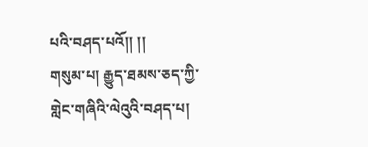པའི་བཤད་པའོ།། །།
གསུམ་པ། རྒྱུད་ཐམས་ཅད་ཀྱི་གླེང་གཞིའི་ལེའུའི་བཤད་པ།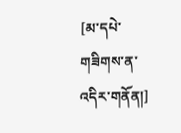[མ་དཔེ་གཟིགས་ན་འདིར་གནོན།]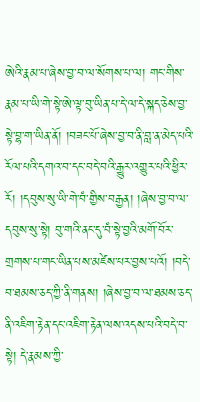ཨེའི་རྣམ་པ་ཞེས་བྱ་བ་ལ་སོགས་པ་ལ། གང་གིས་རྣམ་པ་ཡི་གེ་སྟེ་ཨེ་ལྟ་བུ་ཡིན་པ་དེ་ལ་དེ་སྐད་ཅེས་བྱ་སྟེ་བྷ་ག་ཡིན་ནོ། །བཟང་པོ་ཞེས་བྱ་བ་ནི་བླ་ན་མེད་པའི་རོལ་པའི་དགའ་བ་དང་བདེ་བའི་རྒྱུར་འགྱུར་པའི་ཕྱིར་རོ། །དབུས་སུ་ཡི་གེ་བཾ་གྱིས་བརྒྱན། །ཞེས་བྱ་བ་ལ་དབུས་སུ་སྟེ། བུ་གའི་ནང་དུ་བཾ་སྟེ་བྱའི་མགོ་བོར་གྲགས་པ་གང་ཡིན་པས་མཛེས་པར་བྱས་པའོ། །བདེ་བ་ཐམས་ཅད་ཀྱི་ནི་གནས། །ཞེས་བྱ་བ་ལ་ཐམས་ཅད་ནི་འཇིག་རྟེན་དང་འཇིག་རྟེན་ལས་འདས་པའི་བདེ་བ་སྟེ། དེ་རྣམས་ཀྱི་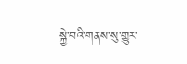སྐྱེ་བའི་གནས་སུ་གྱུར་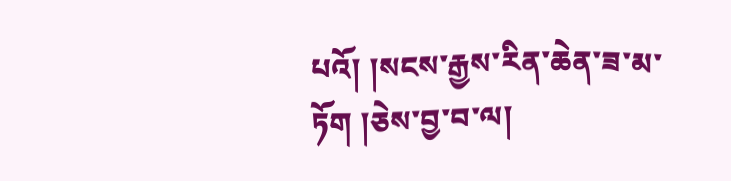པའོ། །སངས་རྒྱས་རིན་ཆེན་ཟ་མ་ཏོག །ཅེས་བྱ་བ་ལ།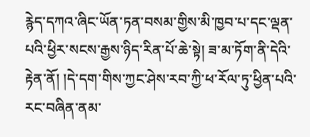རྙེད་དཀའ་ཞིང་ཡོན་ཏན་བསམ་གྱིས་མི་ཁྱབ་པ་དང་ལྡན་པའི་ཕྱིར་སངས་རྒྱས་ཉིད་རིན་པོ་ཆེ་སྟེ། ཟ་མ་ཏོག་ནི་དེའི་རྟེན་ནོ། །དེ་དག་གིས་ཀྱང་ཤེས་རབ་ཀྱི་ཕ་རོལ་ཏུ་ཕྱིན་པའི་རང་བཞིན་ནམ་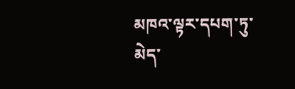མཁའ་ལྟར་དཔག་ཏུ་མེད་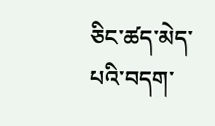ཅིང་ཚད་མེད་པའི་བདག་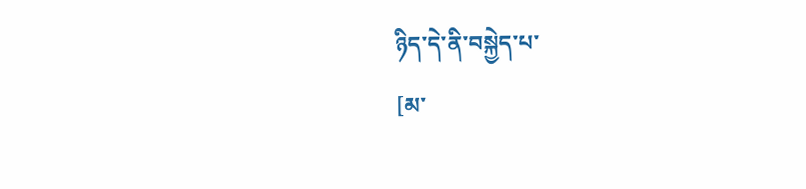ཉིད་དེ་ནི་བསྐྱེད་པ་
[མ་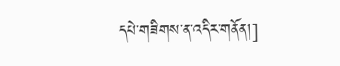དཔེ་གཟིགས་ན་འདིར་གནོན།]